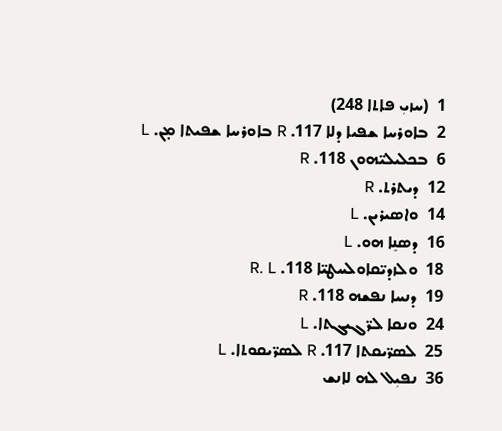1  (ܚܙܝܼ ܦܐܬܐ 248)
2  ܒܐܘܪܚܐ ܫܦܝܐ ܕܠܐ 117. R ܒܐܘܪܚܐ ܫܦܝܬܐ ܡ̣ܢ. L
6  ܒܟܠܝܠܝ̈ܗܘܢ 118. R
12  ܕܝܬܪܬ. R
14  ܘܐܣܝܪܝܢ. L
16  ܕܣܢܸܐ ܗܘ. L
18  ܘܠܙܕܝ̈ܩܐܘܠܚܛܝ̈ܐ 118. R. L
19  ܕܢܚܐ ܢܦܫܗ 118. R
24  ܘܢܩܐ ܠܪ̈ܓܝܓܬܐ. L
25  ܠܣܪ̈ܝܩܬܐ 117. R ܠܣܪ̈ܝܩܘܬܐ. L
36  ܢܦܝܼܠ ܠܗ ܠܐܢܫ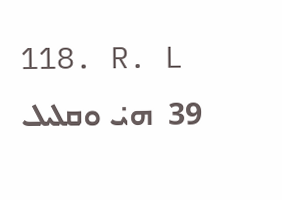118. R. L
39  ܗܝ̇ ܘܩܠܝܠ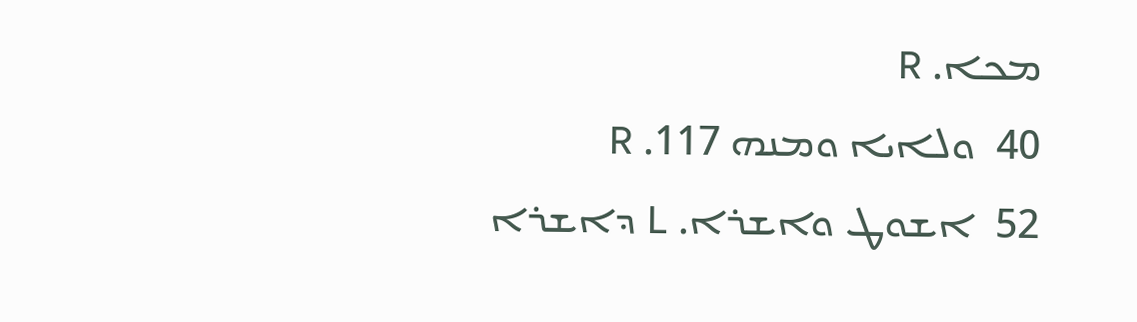ܡܟܐ. R
40  ܘܠܐܝܐ ܘܡܢܗ 117. R
52  ܐܫܘܛ ܘܐܫܪܐ. L ܕܐܫܪܐ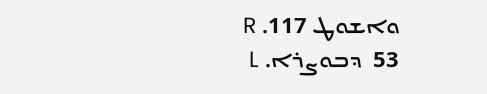ܘܐܫܘܛ 117. R
53  ܕܒܘܨܪܐ. L